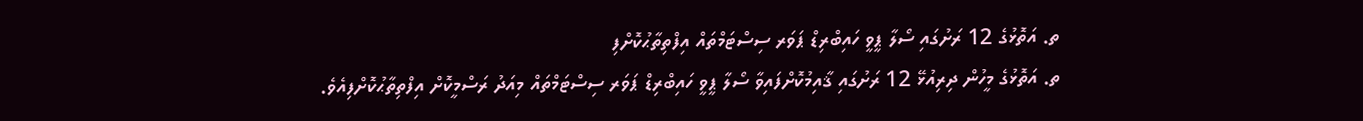ތ. އަތޮޅުގެ 12 ރަށުގައި ސޯލާ ޕީވީ ހައިބްރިޑް ޕަވަރ ސިސްޓަމްތައް އިފްތިތާޙުކޮށްފި
ތ. އަތޮޅުގެ މީހުން ދިރިއުޅޭ 12 ރަށުގައި ޤާއިމުކޮށްފައިވާ ސޯލާ ޕީވީ ހައިބްރިޑް ޕަވަރ ސިސްޓަމްތައް މިއަދު ރަސްމީކޮށް އިފްތިތާޙުކޮށްފިއެވެ.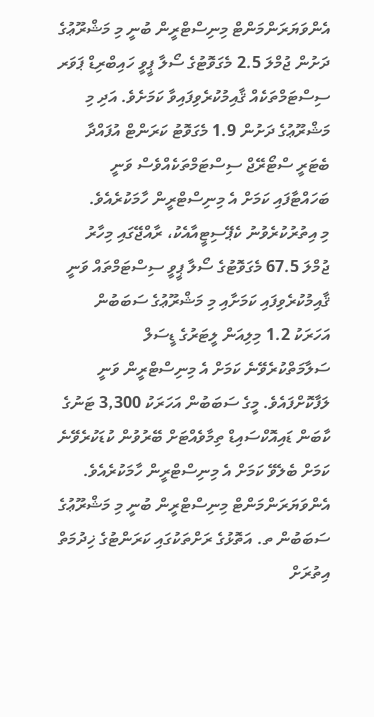އެންވަޔަރަންމަންޓް މިނިސްޓްރީން ބުނީ މި މަޝްރޫޢުގެ ދަށުން ޖުމްލަ 2.5 މެގަވޮޓުގެ ސޯލާ ޕީވީ ހައިބްރިޑް ޕަވަރ ސިސްޓަމްތަކެއް ޤާއިމުކުރެވިފައިވާ ކަމަށެވެ. އަދި މި މަޝްރޫޢުގެ ދަށުން 1.9 މެގަވޮޓު ކަރަންޓް އުފައްދާ ބެޓަރީ ސްޓޯރޭޖް ސިސްޓަމްތަކެއްވެސް ވަނީ ބަހައްޓާފައި ކަމަށް އެ މިނިސްޓްރީން ހާމަކުރެއެވެ.
މި އިތުރުކުރެވުނު ކެޕޭސިޓީއާއެކު، ރާއްޖޭގައި މިހާރު ޖުމްލަ 67.5 މެގަވޮޓުގެ ސޯލާ ޕީވީ ސިސްޓަމްތައް ވަނީ ޤާއިމުކުރެވިފައި ކަމަށާއި މި މަޝްރޫޢުގެ ސަބަބުން އަހަރަކު 1.2 މިލިއަން ލީޓަރުގެ ޑީސަލް ސަލާމަތްކުރެވޭނެ ކަމަށް އެ މިނިސްޓްރީން ވަނީ ލަފާކޮށްފައެވެ. މީގެ ސަބަބުން އަހަރަކު 3,300 ޓަނުގެ ކާބަން ޑައިއޮކްސައިޑް ތިމާވެއްޓަށް ބޭރުވުން ކުޑަކުރެވޭނެ ކަމަށް ބެލެވޭ ކަމަށް އެ މިނިސްޓްރީން ހާމަކުރެއެވެ.
އެންވަޔަރަންމަންޓް މިނިސްޓްރީން ބުނީ މި މަޝްރޫޢުގެ ސަބަބުން ތ. އަތޮޅުގެ ރަށްތަކުގައި ކަރަންޓުގެ ޚިދުމަތް އިތުރަށް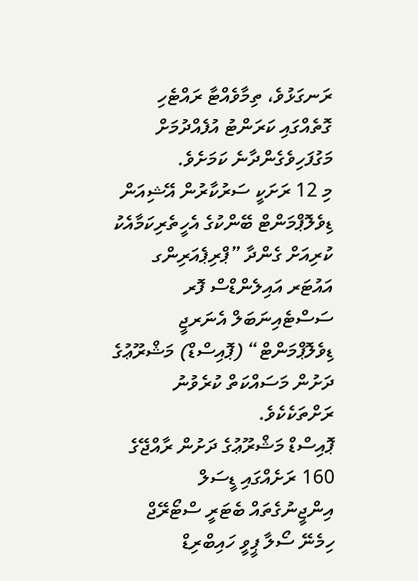ރަނގަޅުވެ، ތިމާވެއްޓާ ރައްޓެހި ގޮތެއްގައި ކަރަންޓު އުފެއްދުމަށް މަގުފަހިވެގެންދާނެ ކަމަށެވެ.
މި 12 ރަށަކީ ސަރުކާރުން އޭޝިއަން ޑިވެލޮޕްމަންޓް ބޭންކުގެ އެހީތެރިކަމާއެކު ކުރިއަށް ގެންދާ ”ޕްރިޕެއަރިންގ އައުޓަރ އައިލެންޑްސް ފޮރ ސަސްޓެއިނަބަލް އެނަރޖީ ޑިވެލޮޕްމަންޓް“ (ޕޮއިސްޑް) މަޝްރޫޢުގެ ދަށުން މަސައްކަތް ކުރެވުނު ރަށްތަކެކެވެ.
ޕޮއިސްޑް މަޝްރޫޢުގެ ދަށުން ރާއްޖޭގެ 160 ރަށެއްގައި ޑީސަލް އިންޖީނުގެތައް ބެޓަރީ ސްޓޯރޭޖް ހިމެނޭ ސޯލާ ޕީވީ ހައިބްރިޑް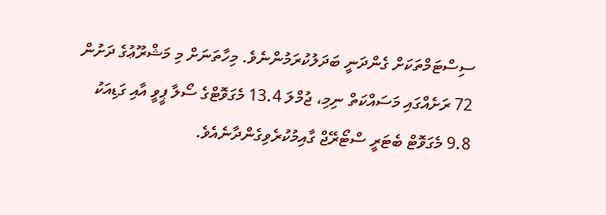ސިސްޓަމްތަކަށް ގެންދަނީ ބަދަލުކުރަމުންނެވެ. މިހާތަނަށް މި މަޝްރޫޢުގެ ދަށުން 72 ރަށެއްގައި މަސައްކަތް ނިމި، ޖުމްލަ 13.4 މެގަވޮޓްގެ ސޯލާ ޕީވީ އާއި ގަޑިއަކު 9.8 މެގަވޮޓް ބެޓަރީ ސްޓޯރޭޖް ގާއިމުކުރެވިގެންދާނެއެވެ.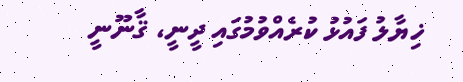ޚިޔާލު ފައުޅު ކުރެއްވުމުގައި ދީނީ، ޤާނޫނީ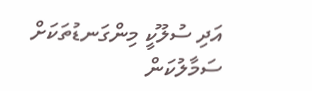އަދި ސުލޫކީ މިންގަނޑުތަކަށް ސަމާލުކަން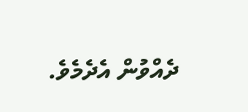ދެއްވުން އެދެމެވެ.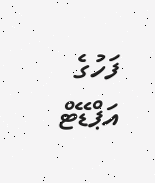ފަހުގެ އަޕްޑޭޓް